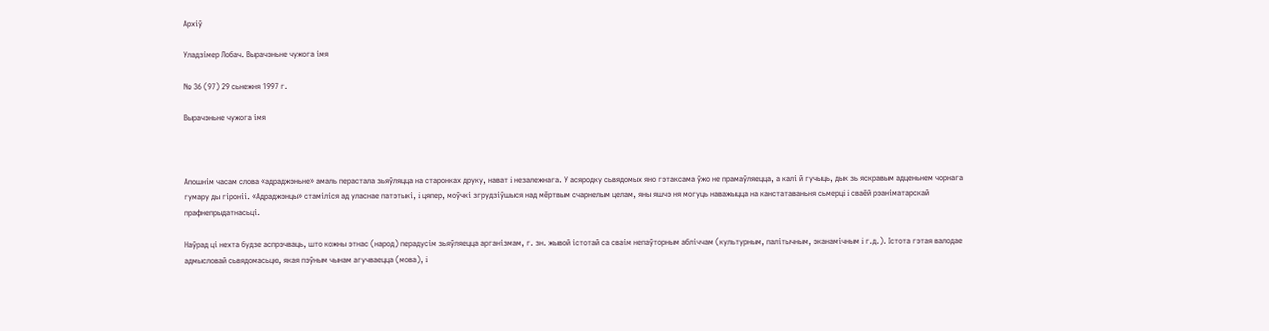Архіў

Уладзiмер Лобач. Вырачэньне чужога iмя

№ 36 (97) 29 сьнежня 1997 г.

Вырачэньне чужога iмя



Апошнiм часам слова «адраджэньне» амаль перастала зьяўляцца на старонках друку, нават i незалежнага. У асяродку сьвядомых яно гэтаксама ўжо не прамаўляецца, а калi й гучыць, дык зь яскравым адценьнем чорнага гумару ды гiронii. «Адраджэнцы» стамiлiся ад уласнае патэтыкi, i цяпер, моўчкi згрудзiўшыся над мёртвым счарнелым целам, яны яшчэ ня могуць наважыцца на канстатаваньня сьмерцi i сваёй рэанiматарскай прафнепрыдатнасьцi.

Наўрад цi нехта будзе аспрэчваць, што кожны этнас (народ) перадусiм зьяўляецца арганiзмам, г. зн. жывой iстотай са сваiм непаўторным аблiччам (культурным, палiтычным, эканамiчным i г.д.). Iстота гэтая валодае адмысловай сьвядомасьцю, якая пэўным чынам агучваецца (мова), i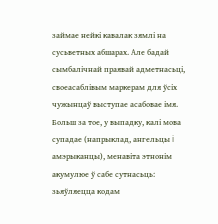займае нейкi кавалак зямлi на сусьветных абшарах. Але бадай сымбалiчнай праявай адметнасьцi, своеасаблiвым маркерам для ўсiх чужынцаў выступае асабовае iмя. Больш за тое, у выпадку, калi мова супадае (напрыклад, ангельцы i амэрыканцы), менавiта этнонiм акумулюе ў сабе сутнасьць: зьяўляецца кодам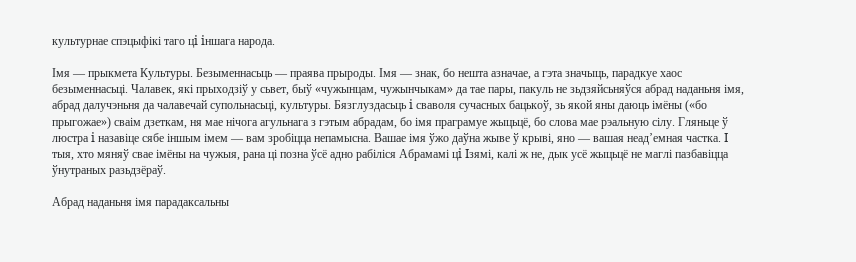культурнае спэцыфiкi таго цi iншага народа.

Iмя — прыкмета Культуры. Безыменнасьць — праява прыроды. Iмя — знак, бо нешта азначае, а гэта значыць, парадкуе хаос безыменнасьцi. Чалавек, якi прыходзiў у сьвет, быў «чужынцам, чужынчыкам» да тае пары, пакуль не зьдзяйсьняўся абрад наданьня iмя, абрад далучэньня да чалавечай супольнасьцi, культуры. Бязглуздасьць i сваволя сучасных бацькоў, зь якой яны даюць iмёны («бо прыгожае») сваiм дзеткам, ня мае нiчога агульнага з гэтым абрадам, бо iмя праграмуе жыцьцё, бо слова мае рэальную сiлу. Гляньце ў люстра i назавiце сябе iншым iмем — вам зробiцца непамысна. Вашае iмя ўжо даўна жыве ў крывi, яно — вашая неад’емная частка. I тыя, хто мяняў свае iмёны на чужыя, рана цi позна ўсё адно рабiлiся Абрамамi цi Iзямi, калi ж не, дык усё жыцьцё не маглi пазбавiцца ўнутраных разьдзёраў.

Абрад наданьня iмя парадаксальны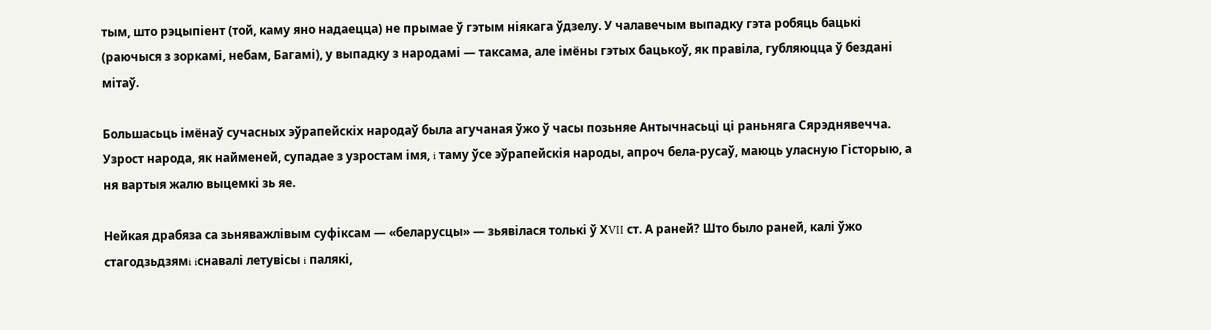тым, што рэцыпiент (той, каму яно надаецца) не прымае ў гэтым нiякага ўдзелу. У чалавечым выпадку гэта робяць бацькi (раючыся з зоркамi, небам, Багамi), у выпадку з народамi — таксама, але iмёны гэтых бацькоў, як правiла, губляюцца ў безданi мiтаў.

Большасьць iмёнаў сучасных эўрапейскiх народаў была агучаная ўжо ў часы позьняе Антычнасьцi цi раньняга Сярэднявечча. Узрост народа, як найменей, супадае з узростам iмя, i таму ўсе эўрапейскiя народы, апроч бела-русаў, маюць уласную Гiсторыю, а ня вартыя жалю выцемкi зь яе.

Нейкая драбяза са зьняважлiвым суфiксам — «беларусцы» — зьявiлася толькi ў ХVII ст. А раней? Што было раней, калi ўжо стагодзьдзямi iснавалi летувiсы i палякi,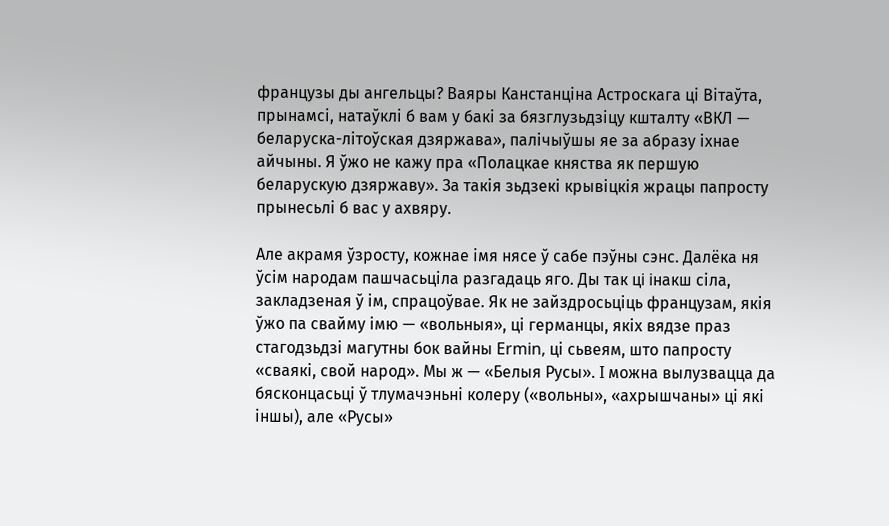французы ды ангельцы? Ваяры Канстанцiна Астроскага цi Вiтаўта, прынамсi, натаўклi б вам у бакi за бязглузьдзiцу кшталту «ВКЛ — беларуска-лiтоўская дзяржава», палiчыўшы яе за абразу iхнае айчыны. Я ўжо не кажу пра «Полацкае княства як першую беларускую дзяржаву». За такiя зьдзекi крывiцкiя жрацы папросту прынесьлi б вас у ахвяру.

Але акрамя ўзросту, кожнае iмя нясе ў сабе пэўны сэнс. Далёка ня ўсiм народам пашчасьцiла разгадаць яго. Ды так цi iнакш сiла, закладзеная ў iм, спрацоўвае. Як не зайздросьцiць французам, якiя ўжо па свайму iмю — «вольныя», цi германцы, якiх вядзе праз стагодзьдзi магутны бок вайны Ermin, цi сьвеям, што папросту «сваякi, свой народ». Мы ж — «Белыя Русы». I можна вылузвацца да бясконцасьцi ў тлумачэньнi колеру («вольны», «ахрышчаны» цi якi iншы), але «Русы»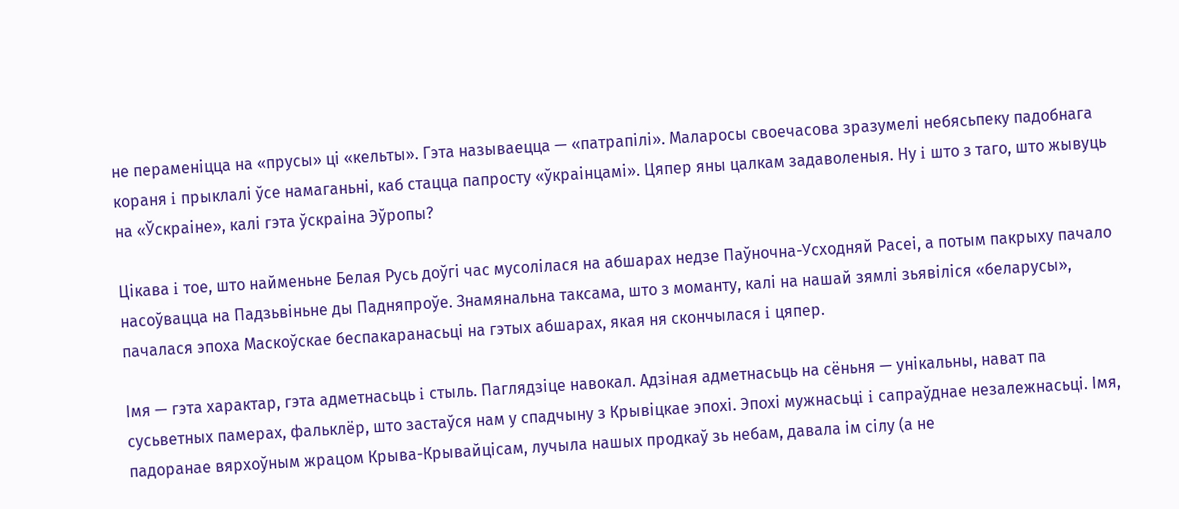не пераменiцца на «прусы» цi «кельты». Гэта называецца — «патрапiлi». Маларосы своечасова зразумелi небясьпеку падобнага кораня i прыклалi ўсе намаганьнi, каб стацца папросту «ўкраiнцамi». Цяпер яны цалкам задаволеныя. Ну i што з таго, што жывуць на «Ўскраiне», калi гэта ўскраiна Эўропы?

Цiкава i тое, што найменьне Белая Русь доўгi час мусолiлася на абшарах недзе Паўночна-Усходняй Расеi, а потым пакрыху пачало насоўвацца на Падзьвiньне ды Падняпроўе. Знамянальна таксама, што з моманту, калi на нашай зямлi зьявiлiся «беларусы», пачалася эпоха Маскоўскае беспакаранасьцi на гэтых абшарах, якая ня скончылася i цяпер.

Iмя — гэта характар, гэта адметнасьць i стыль. Паглядзiце навокал. Адзiная адметнасьць на сёньня — унiкальны, нават па сусьветных памерах, фальклёр, што застаўся нам у спадчыну з Крывiцкае эпохi. Эпохi мужнасьцi i сапраўднае незалежнасьцi. Iмя, падоранае вярхоўным жрацом Крыва-Крывайцiсам, лучыла нашых продкаў зь небам, давала iм сiлу (а не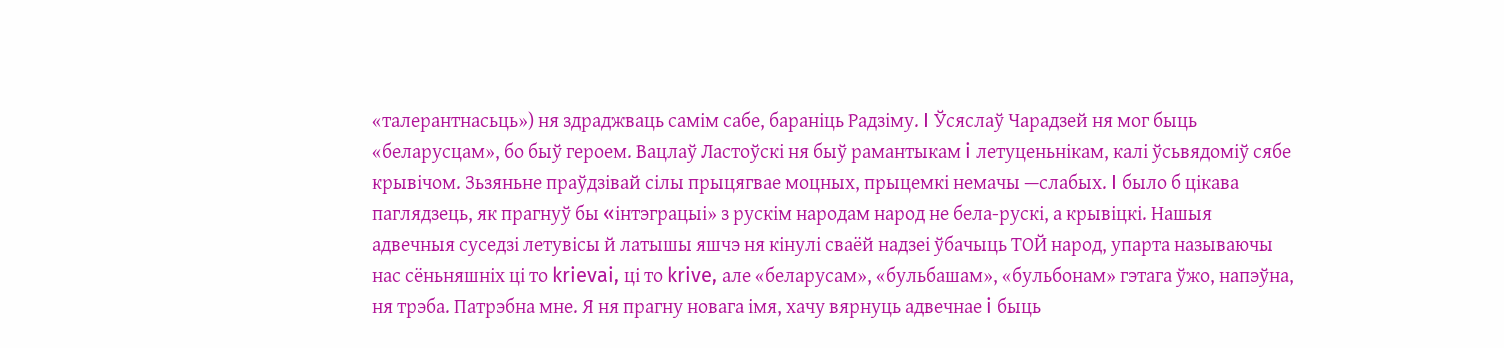«талерантнасьць») ня здраджваць самiм сабе, баранiць Радзiму. I Ўсяслаў Чарадзей ня мог быць «беларусцам», бо быў героем. Вацлаў Ластоўскi ня быў рамантыкам i летуценьнiкам, калi ўсьвядомiў сябе крывiчом. Зьзяньне праўдзiвай сiлы прыцягвае моцных, прыцемкi немачы —слабых. I было б цiкава паглядзець, як прагнуў бы «iнтэграцыi» з рускiм народам народ не бела-рускi, а крывiцкi. Нашыя адвечныя суседзi летувiсы й латышы яшчэ ня кiнулi сваёй надзеi ўбачыць ТОЙ народ, упарта называючы нас сёньняшнiх цi то krievai, цi то krive, але «беларусам», «бульбашам», «бульбонам» гэтага ўжо, напэўна, ня трэба. Патрэбна мне. Я ня прагну новага iмя, хачу вярнуць адвечнае i быць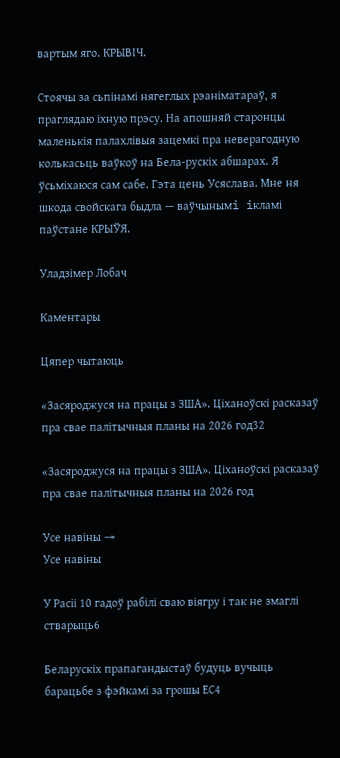вартым яго. КРЫВIЧ.

Стоячы за сьпiнамi нягеглых рэанiматараў, я праглядаю iхную прэсу. На апошняй старонцы маленькiя палахлiвыя зацемкi пра неверагодную колькасьць ваўкоў на Бела-рускiх абшарах. Я ўсьмiхаюся сам сабе. Гэта цень Усяслава. Мне ня шкода свойскага быдла — ваўчынымi iкламi паўстане КРЫЎЯ.

Уладзiмер Лобач

Каментары

Цяпер чытаюць

«Засяроджуся на працы з ЗША». Ціханоўскі расказаў пра свае палітычныя планы на 2026 год32

«Засяроджуся на працы з ЗША». Ціханоўскі расказаў пра свае палітычныя планы на 2026 год

Усе навіны →
Усе навіны

У Расіі 10 гадоў рабілі сваю віягру і так не змаглі стварыць6

Беларускіх прапагандыстаў будуць вучыць барацьбе з фэйкамі за грошы ЕС4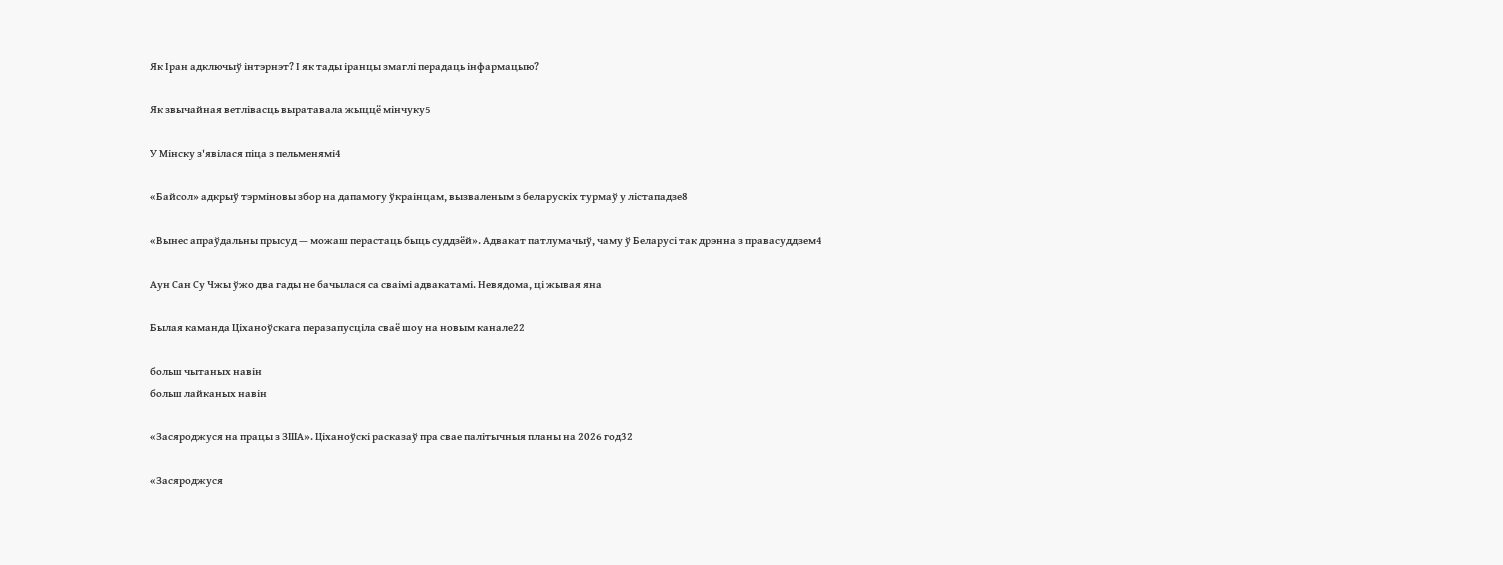Як Іран адключыў інтэрнэт? І як тады іранцы змаглі перадаць інфармацыю?

Як звычайная ветлівасць выратавала жыццё мінчуку5

У Мінску з'явілася піца з пельменямі4

«Байсол» адкрыў тэрміновы збор на дапамогу ўкраінцам, вызваленым з беларускіх турмаў у лістападзе8

«Вынес апраўдальны прысуд — можаш перастаць быць суддзёй». Адвакат патлумачыў, чаму ў Беларусі так дрэнна з правасуддзем4

Аун Сан Су Чжы ўжо два гады не бачылася са сваімі адвакатамі. Невядома, ці жывая яна

Былая каманда Ціханоўскага перазапусціла сваё шоу на новым канале22

больш чытаных навін
больш лайканых навін

«Засяроджуся на працы з ЗША». Ціханоўскі расказаў пра свае палітычныя планы на 2026 год32

«Засяроджуся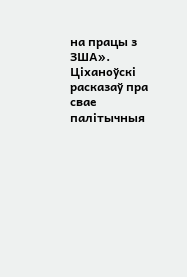на працы з ЗША». Ціханоўскі расказаў пра свае палітычныя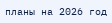планы на 2026 год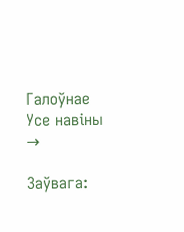Галоўнае
Усе навіны →

Заўвага: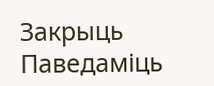Закрыць Паведаміць